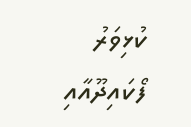ކުޅިވަރު
ފޯކައިދޫއާއި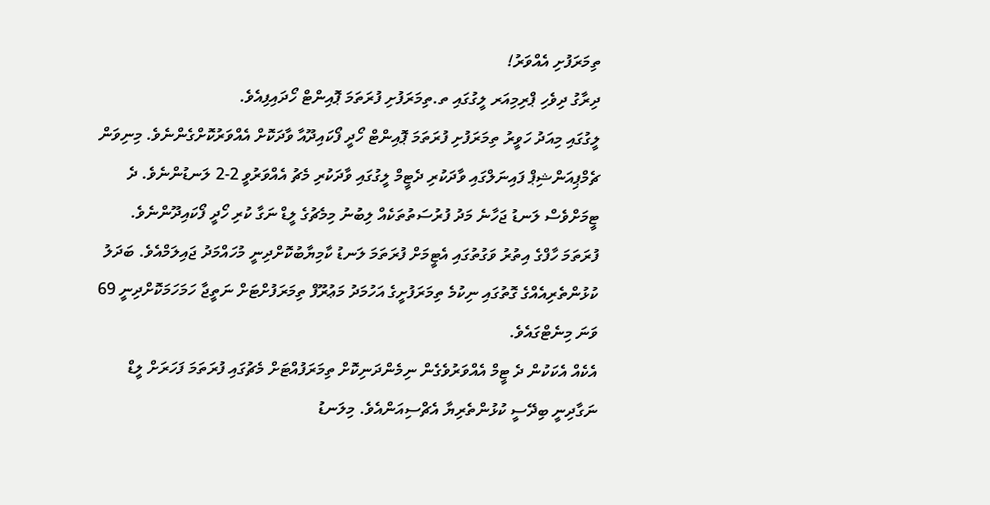ތިމަރަފުށި އެއްވަރު!
ދިރާގު ދިވެހި ޕްރިމިއަރ ލީގުގައި ތ.ތިމަރަފުށި ފުރަތަމަ ޕޮއިންޓް ހޯދައިފިއެވެ.
ލީގުގައި މިއަދު ހަވީރު ތިމަރަފުށި ފުރަތަމަ ޕޮއިންޓް ހޯދީ ފޯކައިދޫއާ ވާދަކޮށް އެއްވަރުކޮށްގެންނެވެ. މިނިވަން ޗެމްޕިއަންޝިޕް ފައިނަލްގައި ވާދަކުރި ދެޓީމް ލީގުގައި ވާދަކުރި މެޗު އެއްވަރުވީ 2-2 ލަނޑުންނެވެ. ދެ ޓީމަށްވެސް ލަނޑު ޖަހާނެ މަދު ފުރުސަތުތަކެއް ލިބުނު މިމެޗުގެ ލީޑް ނަގާ ކުރި ހޯދީ ފޯކައިދޫންނެވެ. ފުރަތަމަ ހާފްގެ އިތުރު ވަގުތުގައި އެޓީމަށް ފުރަތަމަ ލަނޑު ކާމިޔާބުކޮށްދިނީ މުހައްމަދު ޖައިލަމްއެވެ. ބަދަލު ކުޅުންތެރިއެއްގެ ގޮތުގައި ނިކުމެ ތިމަރަފުށީގެ އަހުމަދު މަޢުރޫފް ތިމަރަފުށްޓަށް ނަތީޖާ ހަމަހަމަކޮށްދިނީ 69 ވަނަ މިނެޓްގައެވެ.
އެކެއް އެކަކުން ދެ ޓީމް އެއްވަރުވެގެން ނިމެންދަނިކޮށް ތިމަރަފުއްޓަށް މެޗުގައި ފުރަތަމަ ފަހަރަށް ލީޑް ނަގާދިނީ ބިދޭސީ ކުޅުންތެރިޔާ އެޗްސިއަންއެވެ. މިލަނޑު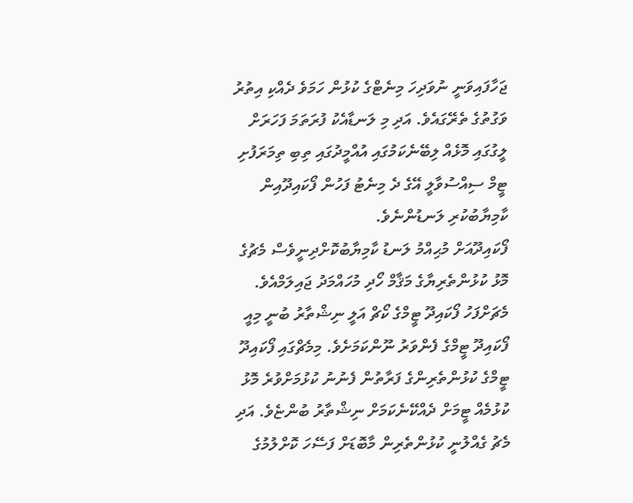ޖަހާފައިވަނީ ނުވަދިހަ މިނެޓްގެ ކުޅުން ހަމަވެ ދެއްކި އިތުރު ވަގުތުގެ ތެރޭގައެވެ. އަދި މި ލަނޑާއެކު ފުރަތަމަ ފަހަރަށް ލީގުގައި މޮޅެއް ލިބޭނެކަމުގައި އުއްމީދުގައި ތިބި ތިމަރަފުށި ޓީމް ސިއްސުވާލީ އޭގެ ދެ މިނެޓު ފަހުން ފޯކައިދޫއިން ކާމިޔާބުކުރި ލަނޑުންނެވެ.
ފޯކައިދޫއަށް މުޙިއްމު ލަނޑު ކާމިޔާބުކޮށްދިނީވެސް މެޗުގެ މޮޅު ކުޅުންތެރިޔާގެ މަޤާމް ހޯދި މުހައްމަދު ޖައިލަމްއެވެ.
މެޗަށްފަހު ފޯކައިދޫ ޓީމްގެ ކޯޗް އަލީ ނިޝްތާރު ބުނީ މިއީ ފޯކައިދޫ ޓީމްގެ ފެންވަރު ނޫންކަމަށެވެ. މިމެޗްގައި ފޯކައިދޫ ޓީމްގެ ކުޅުންތެރިންގެ ފަރާތުން ފެނުނު ކުޅުމަށްވުރެ މޮޅު ކުޅުމެއް ޓީމަށް ދެއްކޭނެކަމަށް ނިޝްތާރު ބުންޏެވެ. އަދި މެޗު ގެއްލުނީ ކުޅުންތެރިން މާބޮޑަށް ފަސޭހަ ކޮށްލުމުގެ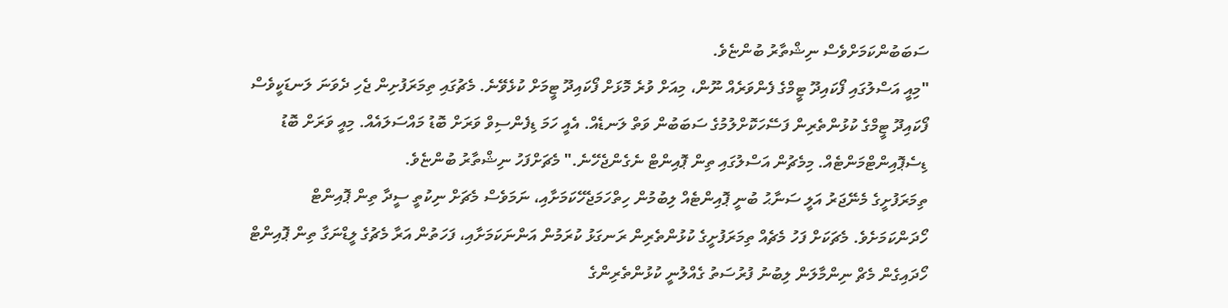ސަބަބުންކަމަށްވެސް ނިޝްތާރު ބުންޏެވެ.
"މިއީ އަސްލުގައި ފޯކައިދޫ ޓީމްގެ ފެންވަރެއް ނޫން، މިއަށް ވުރެ މޮޅަށް ފޯކައިދޫ ޓީމަށް ކުޅެވޭނެ. މެޗުގައި ތިމަރަފުށިން ޖެހި ދެވަނަ ލަނޑަކީވެސް ފޯކައިދޫ ޓީމްގެ ކުޅުންތެރިން ފަސޭހަކޮށްލުމުގެ ސަބަބުން ވަތް ލަނޑެއް. އެއީ ހަމަ ޑިފެންސިވް ވަރަށް ބޮޑު މައްސަލައެއް. މިއީ ވަރަށް ބޮޑު ޑިސެޕޮއިންޓްމަންޓެއް. މިމެޗުން އަސްލުގައި ތިން ޕޮއިންޓް ނެގެންޖެހޭނެ." މެޗަށްފަހު ނިޝްތާރު ބުންޏެވެ.
ތިމަރަފުށީގެ މެނޭޖަރު އަލީ ސަނާޙު ބުނީ ޕޮއިންޓެއް ލިބުމުން ހިތްހަމަޖެހޭކަމަށާއި، ނަމަވެސް މެޗަށް ނިކުތީ ސީދާ ތިން ޕޮއިންޓް ހޯދަންކަމަށެވެ. މެޗަކަށް ފަހު މެޗެއް ތިމަރަފުށީގެ ކުޅުންތެރިން ރަނގަޅު ކުރަމުން އަންނަކަމަށާއި، ފަހަތުން އަރާ މެޗުގެ ލީޑްނަގާ ތިން ޕޮއިންޓް ހޯދައިގެން މެޗް ނިންމާލަން ލިބުނު ފުރުސަތު ގެއްލުނީ ކުޅުންތެރިންގެ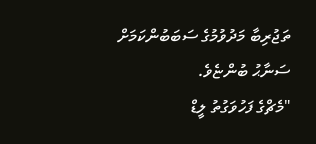ތަޖުރިބާ މަދުވުމުގެ ސަބަބުންކަމަށް ސަނާޙު ބުންޏެވެ.
"މެޗްގެ ފަހުވަގުތު ލީޑް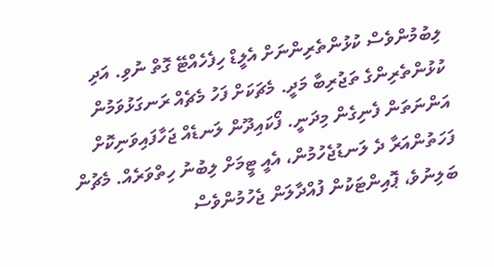ލިބުމުންވެސް ކުޅުންތެރިންނަށް އެލީޑް ހިފެހެއްޓޭ ގޮތް ނުވި. އަދި ކުޅުންތެރިންގެ ތަޖުރިބާ މަދީ. މެޗަކަށް ފަހު މެޗެއް ރަނގަޅުވަމުން އަންނަތަން ފެނިގެން މިދަނީ. ފޯކައިދޫން ލަނޑެއް ޖަހާފައިވަނިކޮށް ފަހަތުންއަރާ ދެ ލަނޑުޖެހުމުން، އެއީ ޓީމަށް ލިބުނު ހިތްވަރެއް. މެޗުން ބަލިނުވެ، ޕޮއިންޓަކުން ފުއްދާލަން ޖެހުމުންވެސް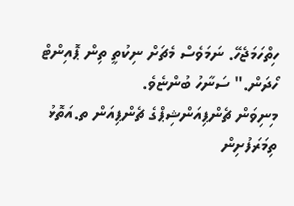ހިތްހަމަޖެހޭ. ނަމަވެސް މެޗަށް ނިކުތީ ތިން ޕޮއިންޓް ހޯދަން." ސަނާހު ބުންޏެވެ.
މިނިވަން ޗެންޕިއަންޝިޕްގެ ޗެންޕިއަން ތ.އަތޮޅު ތިމަރަފުށިން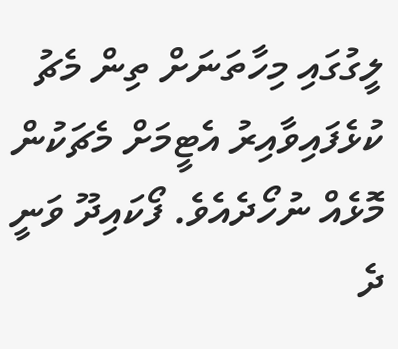ލީގުގައި މިހާތަނަށް ތިން މެޗު ކުޅެފައިވާއިރު އެޓީމަށް މެޗަކުން މޮޅެއް ނުހޯދެއެވެ. ފޯކައިދޫ ވަނީ ދެ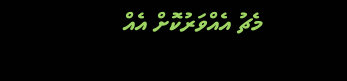މެޗު އެއްވަރުކޮށް އެއް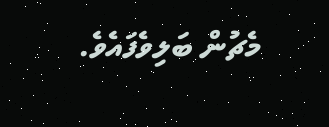މެޗުން ބަލިވެފައެވެ.